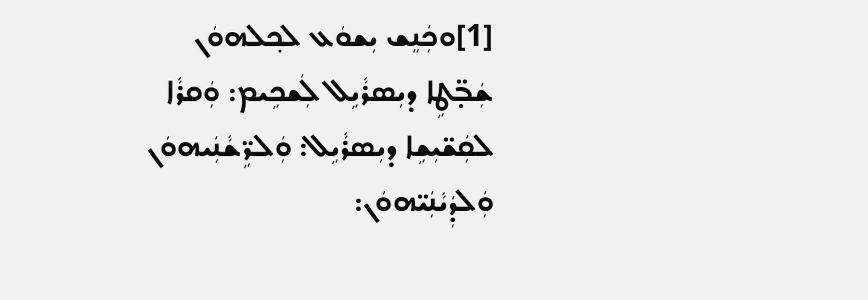[1]ܘܟܲܢܸܫ ܝܼܫܘܿܥ ܠܟ݂ܠܗܘܿܢ ܫܲܒ̣̈ܛܹܐ ܕܝܼܣܪܵܝܹܠ ܠܲܫܟܹܝܡ: ܘܲܩܪܵܐ ܠܩܲܫ̈ܝܼܫܹܐ ܕܝܼܣܪܵܝܹܠ: ܘܲܠܪܹ̈ܫܵܢܲܝܗܘܿܢ ܘܲܠܕܲܝܵܢܲܝ̈ܗܘܿܢ: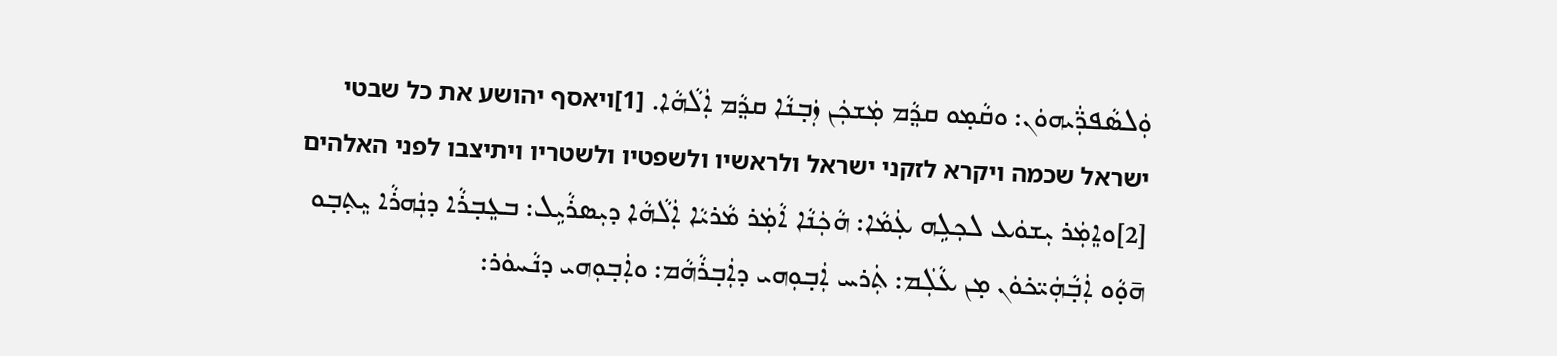ܘܲܠܣܵܦܪ̈ܲܝܗܘܿܢ: ܘܩܵܡ̣ܘ ܩܕ݂ܵܡ ܡܲܫܟܲܢ ܙܲܒ̣ܢܵܐ ܩܕ݂ܵܡ ܐܲܠܵܗܵܐ. [1]ויאסף יהושע את כל שבטי ישראל שכמה ויקרא לזקני ישראל ולראשיו ולשפטיו ולשטריו ויתיצבו לפני האלהים
[2]ܘܐܸܡܲܪ ܝܼܫܘܿܥ ܠܟ݂ܠܹܗ ܥܲܡܵܐ: ܗܵܟܲܢܵܐ ܐܵܡܲܪ ܡܵܪܝܵܐ ܐܲܠܵܗܵܐ ܕܝܼܣܪܵܝܹܠ: ܒܥܸܒ̣ܪܵܐ ܕܢܲܗܪܵܐ ܝܸܬ̣ܒ̣ܘ ܗ̄ܘ̣ܵܘ ܐܲܒ̣ܵܗܲܝ̈ܟ̇ܘܿܢ ܡ̣ܢ ܥܵܠܲܡ: ܬܲܪܚ ܐܲܒ̣ܘܼܗܝ ܕܐܲܒ̣ܪܵܗܵܡ: ܘܐܲܒ̣ܘܼܗܝ ܕܢܵܚܘܿܪ: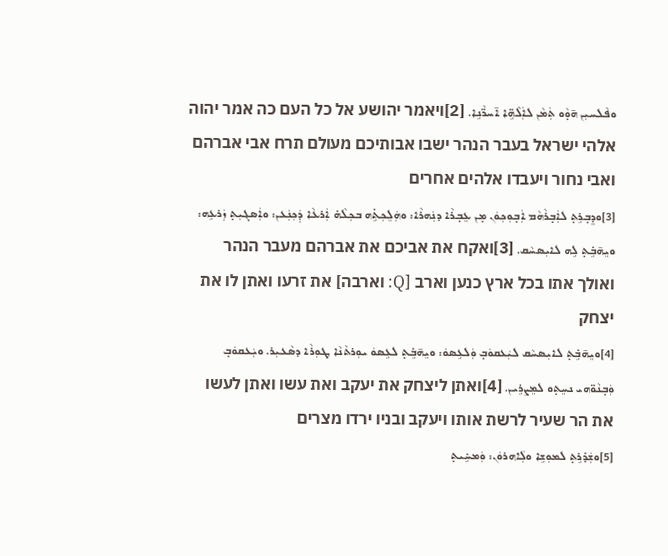ܘܦܵܠܚܝܼܢ ܗ̄ܘ̣ܵܘ ܬܲܡܵܢ ܠܐܲܠܵܗܹ̈ܐ ܐ̄ܚܪ̈ܵܢܹܐ. [2]ויאמר יהושע אל כל העם כה אמר יהוה אלהי ישראל בעבר הנהר ישבו אבותיכם מעולם תרח אבי אברהם ואבי נחור ויעבדו אלהים אחרים
[3]ܘܕܸܒ̣ܪܹܬ̣ ܠܐܲܒ̣ܪܵܗܵܡ ܐܲܒ̣ܘܼܟ݂ܘܿܢ ܡ̣ܢ ܥܸܒ̣ܪܵܐ ܕܢܲܗܪܵܐ: ܘܗܲܠܸܟ݂ܬܹ̇ܗ ܒܟ݂ܠܵܗ̇ ܐܲܪܥܵܐ ܕܲܟ݂ܢܲܥܢ: ܘܐܲܣܓܝܼܬ̣ ܙܲܪܥܹܗ: ܘܝܸܗ̄ܒܹ̇ܬ̣ ܠܹܗ ܠܐܝܼܣܚܵܩ. [3]ואקח את אביכם את אברהם מעבר הנהר ואולך אתו בכל ארץ כנען וארב [Q: וארבה] את זרעו ואתן לו את יצחק
[4]ܘܝܸܗ̄ܒܹ̇ܬ̣ ܠܐܝܼܣܚܵܩ ܠܝܲܥܩܘܿܒ̣ ܘܲܠܥܹܣܘܿ: ܘܝܸܗ̄ܒܹ̇ܬ̣ ܠܥܹܣܘܿ ܝܘܼܪܬܵܢܵܐ ܛܘܼܪܵܐ ܕܣܵܥܝܼܪ. ܘܝܲܥܩܘܿܒ̣ ܘܲܒ̣ܢܵܘ̈ܗܝ ܢܚܸܬ̣ܘ ܠܡܸܨܪܹܝܢ. [4]ואתן ליצחק את יעקב ואת עשו ואתן לעשו את הר שעיר לרשת אותו ויעקב ובניו ירדו מצרים
[5]ܘܫܲܕ̇ܪܹܬ̣ ܠܡܘܼܫܹܐ ܘܠܲܐܗܪܘܿܢ: ܘܲܡܚܹ̇ܝܬ̣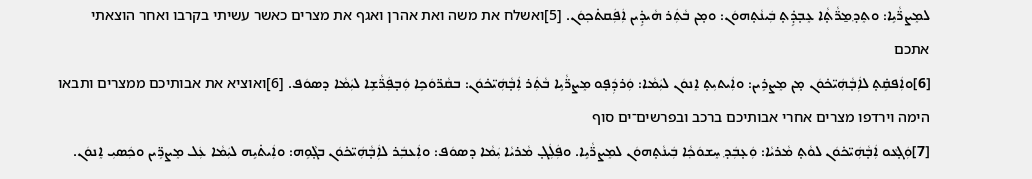ܠܡܸܨܪ̈ܵܝܹܐ: ܘܬܸܕ݂ܡ̱ܪ̈ܵܬ̣ܵܐ ܥܸܒ̣ܕܹ̇ܬ̣ ܒܲܝܢܵܬ̣ܗܘܿܢ: ܘܡ̣ܢ ܒܵܬܲܪ ܗܵܝܕܹ̇ܝܢ ܐܲܦܲܩܬ̇ܟ݂ܘܿܢ. [5]ואשלח את משה ואת אהרן ואגף את מצרים כאשר עשיתי בקרבו ואחר הוצאתי אתכם
[6]ܘܐܲܦܩܹ̇ܬ̣ ܠܐܲܒ̣ܵܗܲܝ̈ܟ̇ܘܿܢ ܡ̣ܢ ܡܸܨܪܹܝܢ: ܘܐܲܝܬܝܼܬ̣ ܐܸܢܘܿܢ ܠܝܲܡܵܐ: ܘܲܪܕܲܦ̣ܘ ܡܸܨܪ̈ܵܝܹܐ ܒܵܬܲܪ ܐܲܒ̣ܵܗܲܝ̈ܟ̇ܘܿܢ: ܒܩܵܪ̈ܘܿܟܹܐ ܘܲܒ̣ܦܲܪ̈ܵܫܹܐ ܠܝܲܡܵܐ ܕܣܘܿܦ. [6]ואוציא את אבותיכם ממצרים ותבאו הימה וירדפו מצרים אחרי אבותיכם ברכב ובפרשים־ים סוף
[7]ܘܲܓ̣ܥܵܘ ܐܲܒ̣ܵܗܲܝ̈ܟ̇ܘܿܢ ܠܘܵܬ̣ ܡܵܪܝܵܐ: ܘܲܥ̣ܒܲܕ݂ ܚܸܫܘܿܟ݂ܵܐ ܒܲܝܢܵܬ̣ܗܘܿܢ ܠܡܸܨܪ̈ܵܝܹܐ. ܘܦܲܠܲܓ̣ ܡܵܪܝܵܐ ܝܲܡܵܐ ܕܣܘܿܦ: ܘܐܲܥܒܲܪ ܠܐܲܒ̣ܵܗܲܝ̈ܟ̇ܘܿܢ ܒܓ̣ܵܘܹܗ: ܘܐܲܝܬ̇ܝܹܗ ܠܝܲܡܵܐ ܥܲܠ ܡܸܨܪܹ̈ܝܢ ܘܟܲܣܝܼ ܐܸܢܘܿܢ.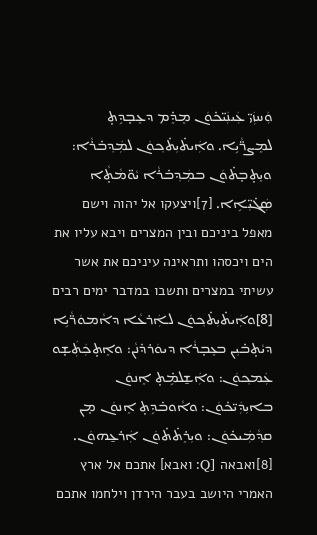ܘܲܚܙܲܝ̈ ܥܲܝܢܲܝ̈ܟ̇ܘܿܢ ܡܸܕܸ̇ܡ ܕܥܸܒ̣ܕܹܬ̣ ܠܡܸܨܪ̈ܵܝܹܐ. ܘܐܲܝܬ̇ܝܼܬ̇ܟ݂ܘܿܢ ܠܡܲܕ݂ܒ̇ܪܵܐ: ܘܝܸܬ̣ܒ̣ܬ̇ܘܿܢ ܒܡܲܕ݂ܒ̇ܪܵܐ ܝܵܘ̈ܡܵܬ̣ܵܐ ܣܲܓ̇ܝܼ̈ܐܹܐ. [7]ויצעקו אל יהוה וישם מאפל ביניכם ובין המצרים ויבא עליו את הים ויכסהו ותראינה עיניכם את אשר עשיתי במצרים ותשבו במדבר ימים רבים
[8]ܘܐܲܝܬ̇ܝܼܬ̇ܟ݂ܘܿܢ ܠܐܲܪܥܵܐ ܕܐܵܡܘܿܪ̈ܵܝܹܐ ܕܝܵܬ̣ܒ̇ܝܼܢ ܒܥܸܒ̣ܪܵܐ ܕܝܘܿܪܕ̇ܢܵܢ: ܘܐܸܬ̣ܟܲܬܲܫ̣ܘ ܥܲܡܟ݂ܘܿܢ: ܘܐܲܫ̱ܠܡܹ̇ܬ̣ ܐܸܢܘܿܢ ܒܐܝܼܕܲܝ̈ܟ̇ܘܿܢ: ܘܐܵܘܒ̇ܕܹܬ̣ ܐܸܢܘܿܢ ܡ̣ܢ ܩܕ݂ܵܡܲܝܟ̇ܘܿܢ: ܘܝܼܪܸܬ̇ܬ̇ܘܿܢ ܐܲܪܥ̱ܗܘܿܢ. [8]ואבאה [Q: ואבא] אתכם אל ארץ האמרי היושב בעבר הירדן וילחמו אתכם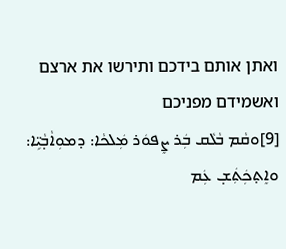ואתן אותם בידכם ותירשו את ארצם ואשמידם מפניכם
[9]ܘܩܵܡ ܒܵܠܵܩ ܒܲܪ ܨܸܦܘܿܪ ܡܲܠܟܵܐ: ܕܡܘܼܐܵܒ̣ܵܝܹ̈ܐ: ܘܐܸܬ̣ܟܲܬܲܫ̣ ܥܲܡ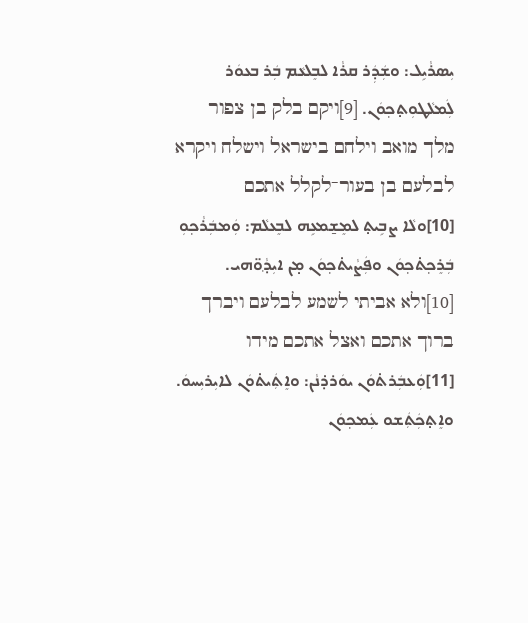ܝܼܣܪܵܝܹܠ: ܘܫܲܕܲܪ ܩܪܵܐ ܠܒܸܠܥܵܡ ܒܲܪ ܒܥܘܿܪ ܠܲܡܠܵܛܘܼܬ̣ܟ݂ܘܿܢ. [9]ויקם בלק בן צפור מלך מואב וילחם בישראל וישלח ויקרא לבלעם בן בעור־לקלל אתכם
[10]ܘܠܵܐ ܨܒܹܝܬ̣ ܠܡܸܫ̱ܡܥܹܗ ܠܒܸܥܠܵܡ: ܘܲܡܒܲܪܵܟ݂ܘܼ ܒܲܪܸܟ݂ܬ̇ܟ݂ܘܿܢ ܘܦܲܨܵܝܬ̇ܟ݂ܘܿܢ ܡ̣ܢ ܐܝܼܕ݂ܵܘ̈ܗܝ. [10]ולא אביתי לשמע לבלעם ויברך ברוך אתכם ואצל אתכם מידו
[11]ܘܲܥܒܲܪܬ̇ܘܿܢ ܝܘܿܪܕ̇ܢܵܢ: ܘܐܸܬܲܝܬ̇ܘܿܢ ܠܐܝܼܪܝܼܚܘܿ. ܘܐܸܬ̣ܟܲܬܲܫܘ ܥܲܡܟ݂ܘܿܢ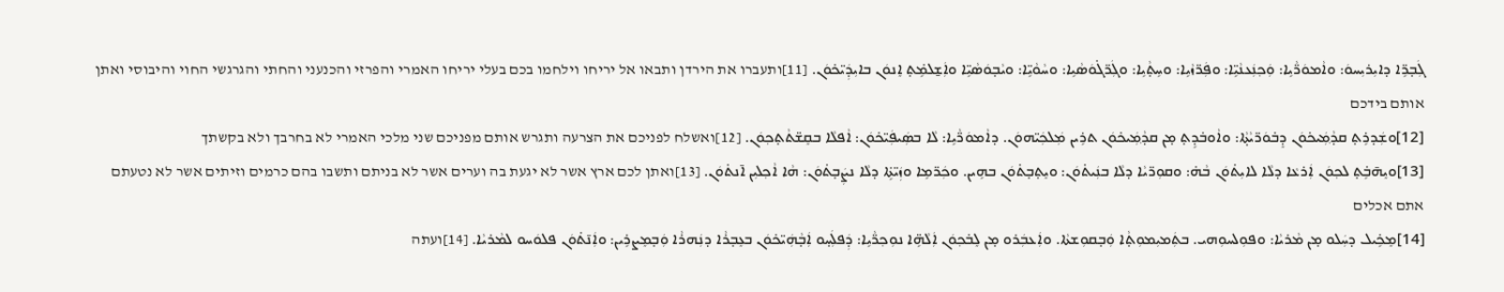ܓܲܒ̣ܪܹ̈ܐ ܕܐܝܼܪܝܼܚܘܿ: ܘܐܵܡܘܿܪ̈ܵܝܹܐ: ܘܲܟ݂ܢܲܥܢܵܝܹ̈ܐ: ܘܦܲܪ̈ܙܵܝܹܐ: ܘܚܹܬ̣ܵܝܹܐ: ܘܓܲܪ̈ܓ̇ܘܿܣܵܝܹܐ: ܘܚܵܘܵܝܹ̈ܐ: ܘܝܵܒ̣ܘܿܣܵܝܹ̈ܐ ܘܐܲܫ̱ܠܡܹ̇ܬ̣ ܐܸܢܘܿܢ ܒܐܝܼܕܲܝ̈ܟ̇ܘܿܢ. [11]ותעברו את הירדן ותבאו אל יריחו וילחמו בכם בעלי יריחו האמרי והפרזי והכנעני והחתי והגרגשי החוי והיבוסי ואתן אותם בידכם
[12]ܘܫܲܕܪܹܬ̣ ܩܕ݂ܵܡܲܝܟ̇ܘܿܢ ܕܸܒ̇ܘܿܪ̈ܝܵܬ̣ܵܐ: ܘܐܵܘܒ̇ܕܹܬ̣ ܡ̣ܢ ܩܕ݂ܵܡܲܝܟ̇ܘܿܢ ܬܪܹܝܢ ܡܲܠܟܲܝ̈ܗܘܿܢ. ܕܐܵܡܘܿܪ̈ܵܝܹܐ: ܠܵܐ ܒܣܲܝܦܲܝ̈ܟ̇ܘܿܢ: ܐܵܦܠܵܐ ܒܩܸܫ̈ܬܵܬ̣ܟ݂ܘܿܢ. [12]ואשלח לפניכם את הצרעה ותגרש אותם מפניכם שני מלכי האמרי לא בחרבך ולא בקשתך
[13]ܘܝܸܗ̄ܒܹ̇ܬ̣ ܠܟ݂ܘܿܢ ܐܲܪܥܵܐ ܕܠܵܐ ܠܐܝܼܬ̇ܘܿܢ ܒܵܗ̇: ܘܩܘܼܪ̈ܝܵܐ ܕܠܵܐ ܒܢܲܝܬ̇ܘܿܢ: ܘܝܸܬ̣ܒ̣ܬ̇ܘܿܢ ܒܗܹܝܢ. ܘܟܲܪ̈ܡܹܐ ܘܙܲܝ̈ܬܹ̇ܐ ܕܠܵܐ ܢܨܲܒ̣ܬ̇ܘܿܢ: ܗܵܐ ܐܵܟ݂ܠܝܼܢ ܐ̄ܢܬ̇ܘܿܢ. [13]ואתן לכם ארץ אשר לא יגעת בה וערים אשר לא בניתם ותשבו בהם כרמים וזיתים אשר לא נטעתם אתם אכלים
[14]ܡܸܟܹ̇ܝܠ ܕܚܲܠܘ ܡ̣ܢ ܡܵܪܝܵܐ: ܘܦܘܼܠܚܘܼܗܝ. ܒܬܲܡܝܼܡܘܼܬ̣ܵܐ ܘܲܒ̣ܩܘܼܫܬܵܐ. ܘܐܲܥܒܲܪܘ ܡ̣ܢ ܠܸܒ̇ܟ݂ܘܿܢ ܐܲܠܵܗܹ̈ܐ ܢܘܼܟ݂ܪ̈ܵܝܹܐ: ܕܲܦܠܲܚ̣ܘ ܐܲܒ̣ܵܗܲܝ̈ܟ̇ܘܿܢ ܒܥܸܒ̣ܪܵܐ ܕܢܲܗܪܵܐ ܘܲܒ̣ܡܸܨܪܹܝܢ: ܘܐܲܢ̄ܬ̇ܘܿܢ ܦܠܘܿܚܘ ܠܡܵܪܝܵܐ. [14]ועתה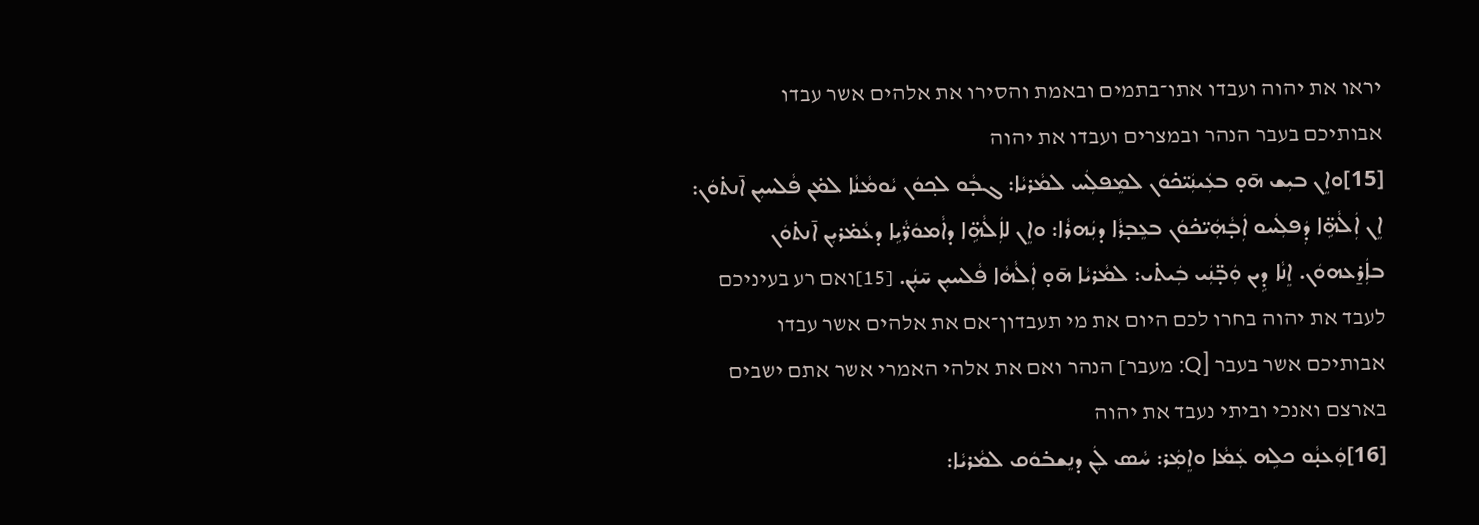יראו את יהוה ועבדו אתו־בתמים ובאמת והסירו את אלהים אשר עבדו אבותיכם בעבר הנהר ובמצרים ועבדו את יהוה
[15]ܘܐܸܢ ܒܝܼܫ ܗ̄ܘ̣ ܒܥܲܝܢܲܝ̈ܟ̇ܘܿܢ ܠܡܸܦܠܲܚ ܠܡܵܪܝܵܐ: ܓܒ̣ܵܘ ܠܟ݂ܘܿܢ ܝܵܘܡܵܢܵܐ ܠܡ̇ܢ ܦܵܠܚܝܼܢ ܐ̄ܢܬ̇ܘܿܢ: ܐܸܢ ܐܲܠܵܗܹ̈ܐ ܕܲܦܠܲܚܘ ܐܲܒ̣ܵܗܲܝ̈ܟ̇ܘܿܢ ܒܥܸܒ̣ܪܵܐ ܕܢܲܗܪܵܐ: ܘܐܸܢ ܠܐܲܠܵܗܹ̈ܐ ܕܐܵܡܘܿܪ̈ܵܝܹܐ ܕܥܵܡ̇ܪܝܼܢ ܐ̄ܢܬ̇ܘܿܢ ܒܐܲܪ̱ܥܗܘܿܢ. ܐܸܢܵܐ ܕܹܝܢ ܘܲܒ̣̈ܢܲܝ ܒܲܝܬ̇ܝ: ܠܡܵܪܝܵܐ ܗ̄ܘ̣ ܐܲܠܵܗܵܐ ܦܵܠܚܝܼܢ ܚ̄ܢܲܢ. [15]ואם רע בעיניכם לעבד את יהוה בחרו לכם היום את מי תעבדון־אם את אלהים אשר עבדו אבותיכם אשר בעבר [Q: מעבר] הנהר ואם את אלהי האמרי אשר אתם ישבים בארצם ואנכי וביתי נעבד את יהוה
[16]ܘܲܥܢ̣ܵܘ ܟܠܹܗ ܥܲܡܵܐ ܘܐܸܡܲܪ: ܚܵܣ ܠܲܢ ܕܢܸܫܒ̇ܘܿܩ ܠܡܵܪܝܵܐ: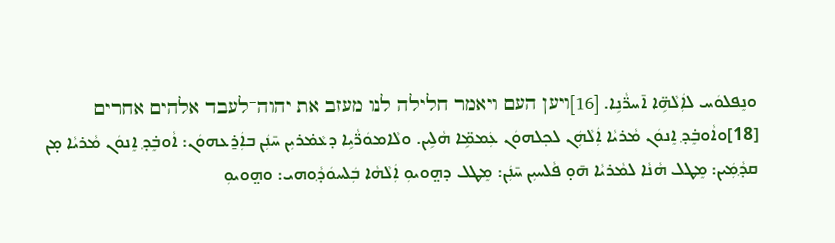ܘܢܸܦܠܘܿܚ ܠܐܲܠܵܗܹ̈ܐ ܐ̄ܚܪ̈ܵܢܹܐ. [16]ויען העם ויאמר חלילה לנו מעזב את יהוה־לעבד אלהים אחרים
[18]ܘܐܵܘܒܸ̇ܕ݂ ܐܸܢܘܿܢ ܡܵܪܝܵܐ ܐܲܠܵܗܲܢ ܠܟ݂ܠܗܘܿܢ ܥܲܡܡܹ̈ܐ ܗܵܠܹܝܢ. ܘܠܵܐܡܘܿܪ̈ܵܝܹܐ ܕܥܵܡ̇ܪܝܼܢ ܚ̄ܢܲܢ ܒܐܲܪ̱ܥܗܘܿܢ: ܐܵܘܒܸ̇ܕ݂ ܐܸܢܘܿܢ ܡܵܪܝܵܐ ܡ̣ܢ ܩܕ݂ܵܡܲܝܢ: ܡܸܛܠ ܗܵܢܵܐ ܠܡܵܪܝܵܐ ܗ̄ܘ̣ ܦܵܠܚܝܼܢ ܚ̄ܢܲܢ: ܡܸܛܠ ܕܗ̤ܘܝܘܼ ܐܲܠܵܗܵܐ ܒܲܠܚܘܿܕ݂ܵܘܗܝ: ܘܗ̤ܘܝܘܼ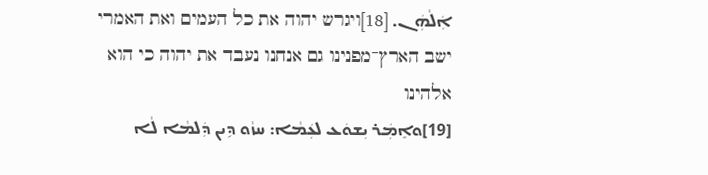ܐܲܠܵܗܲܢ. [18]ויגרש יהוה את כל העמים ואת האמרי ישב הארץ־מפנינו גם אנחנו נעבד את יהוה כי הוא אלהינו
[19]ܘܐܸܡܲܪ ܝܼܫܘܿܥ ܠܥܲܡܵܐ: ܚܙܵܘ ܕܹܝܢ ܕܲܠܡܵܐ ܠܵܐ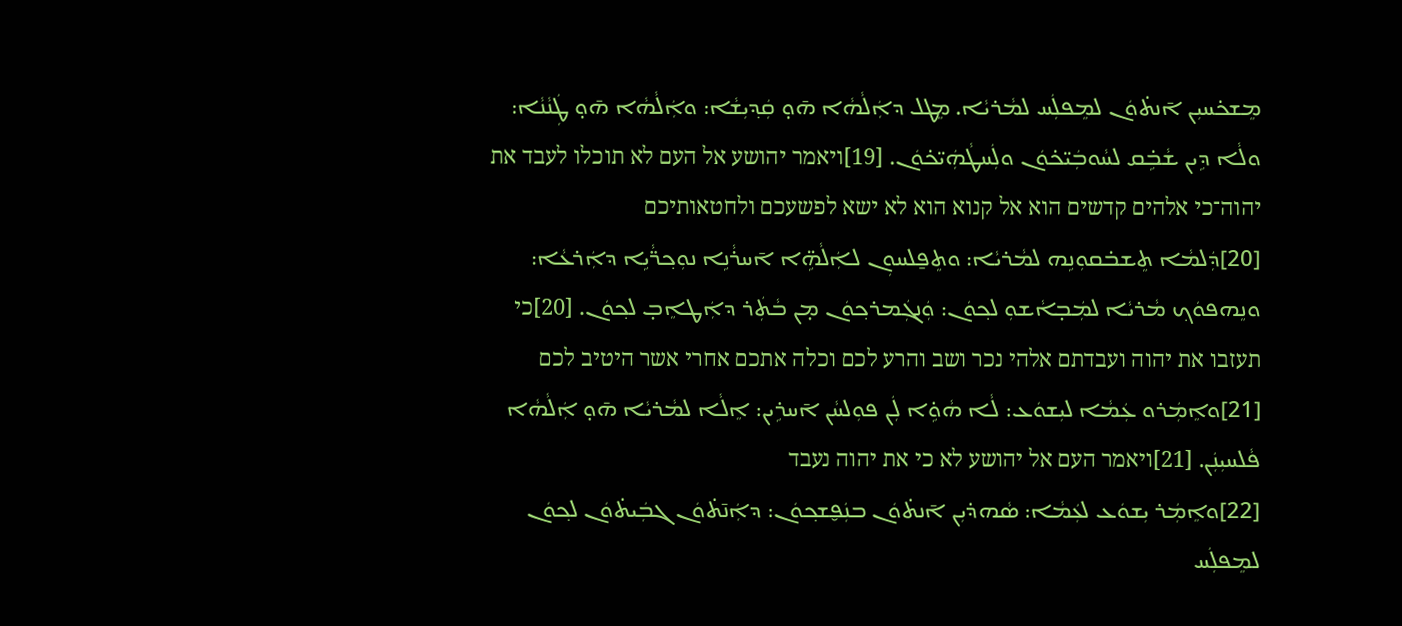ܡܸܫܟ̇ܚܝܼܢ ܐ̄ܢܬ̇ܘܿܢ ܠܡܸܦܠܲܚ ܠܡܵܪܝܵܐ. ܡܸܛܠ ܕܐܲܠܵܗܵܐ ܗ̄ܘ̣ ܩܲܕ݂ܝܼܫܵܐ: ܘܐܲܠܵܗܵܐ ܗ̄ܘ̣ ܛܲܢܵܢܵܐ: ܘܠܵܐ ܕܹܝܢ ܫܵܒܹ̇ܩ ܠܚܵܘܒܲܝ̈ܟ̇ܘܿܢ ܘܠܲܚܛܵܗܲܝ̈ܟ̇ܘܿܢ. [19]ויאמר יהושע אל העם לא תוכלו לעבד את יהוה־כי אלהים קדשים הוא אל קנוא הוא לא ישא לפשעכם ולחטאותיכם
[20]ܕܲܠܡܵܐ ܬܸܫܒ̇ܩܘܼܢܹܗ ܠܡܵܪܝܵܐ: ܘܬܸܦ̱ܠܚܘܼܢ ܠܐܲܠܵܗܹ̈ܐ ܐ̄ܚܪܵܢܹܐ ܢܘܼܟ݂ܪ̈ܵܝܹܐ ܕܐܲܪܥܵܐ: ܘܢܸܗܦܘܿܟ݂ ܡܵܪܝܵܐ ܠܡܲܒ̣ܐܵܫܘܼ ܠܟ݂ܘܿܢ: ܘܲܢܓܲܡܪܟ݂ܘܿܢ ܡ̣ܢ ܒܵܬܲܪ ܕܐܲܛܐܸܒ̣ ܠܟ݂ܘܿܢ. [20]כי תעזבו את יהוה ועבדתם אלהי נכר ושב והרע לכם וכלה אתכם אחרי אשר היטיב לכם
[21]ܘܐܸܡܲܪܘ ܥܲܡܵܐ ܠܝܼܫܘܿܥ: ܠܵܐ ܗܵܘܹ̇ܐ ܠܲܢ ܦܘܼܠܚܵܢ ܐ̄ܚܪܹܝܢ: ܐܸܠܵܐ ܠܡܵܪܝܵܐ ܗ̄ܘ̣ ܐܲܠܵܗܵܐ ܦܵܠܚܝܼܢܲܢ. [21]ויאמר העם אל יהושע לא כי את יהוה נעבד
[22]ܘܐܸܡܲܪ ܝܼܫܘܿܥ ܠܥܲܡܵܐ: ܣܵܗܕ̇ܝܼܢ ܐ̄ܢܬ̇ܘܿܢ ܒܢܲܦ̮ܫܟ݂ܘܿܢ: ܕܐܲܢ̄ܬ̇ܘܿܢ ܓܒܲܝܬ̇ܘܿܢ ܠܟ݂ܘܿܢ ܠܡܸܦܠܲܚ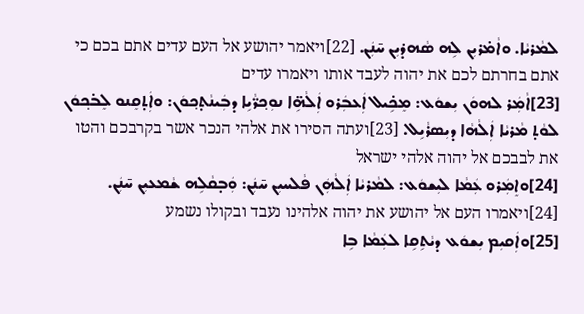ܠܡܵܪܝܵܐ. ܘܐܵܡ̇ܪܝܼܢ ܠܹܗ ܣܵܗܕ̇ܝܼܢ ܚ̄ܢܲܢ. [22]ויאמר יהושע אל העם עדים אתם בכם כי אתם בחרתם לכם את יהוה לעבד אותו ויאמרו עדים
[23]ܐܵܡܲܪ ܠܗܘܿܢ ܝܼܫܘܿܥ: ܡܸܟܹ̇ܝܠ ܐܲܥܒܲܪܘ ܐܲܠܵܗܹ̈ܐ ܢܘܼܟ݂ܪ̈ܵܝܹܐ ܕܒܲܝܢܵܬ̣ܟ݂ܘܿܢ: ܘܐܲܬ̣ܩܸܢܘ ܠܸܒ̇ܟ݂ܘܿܢ ܠܘܵܬ̣ ܡܵܪܝܵܐ ܐܲܠܵܗܵܐ ܕܝܼܣܪܵܝܹܠ. [23]ועתה הסירו את אלהי הנכר אשר בקרבכם והטו את לבבכם אל יהוה אלהי ישראל
[24]ܘܐܸܡܲܪܘ ܥܲܡܵܐ ܠܝܼܫܘܿܥ: ܠܡܵܪܝܵܐ ܐܲܠܵܗܲܢ ܦܵܠܚܝܼܢ ܚ̄ܢܲܢ: ܘܲܒ̣ܩܵܠܹܗ ܫܵܡܥܝܼܢ ܚ̄ܢܲܢ. [24]ויאמרו העם אל יהושע את יהוה אלהינו נעבד ובקולו נשמע
[25]ܘܐܲܩܝܼܡ ܝܼܫܘܿܥ ܕܝܵܬܹܩܹܐ ܠܥܲܡܵܐ ܒܹܐ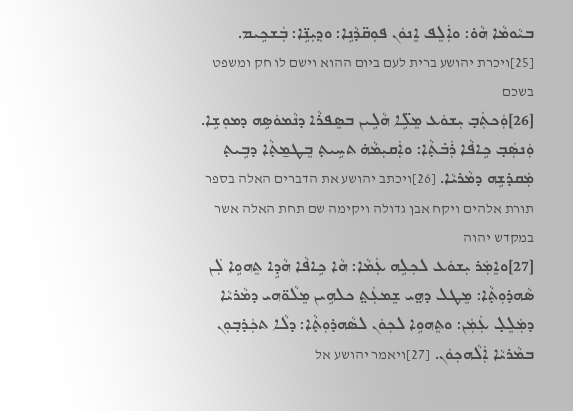ܒܝܵܘܡܵܐ ܗܵܘ̇: ܘܐܲܠܸܦ ܐܸܢܘܿܢ ܦܘܼܩ̈ܕܵܢܹܐ: ܘܕ݂ܝܼܢܹ̈ܐ: ܒܲܫܟܹܝܡ. [25]ויכרת יהושע ברית לעם ביום ההוא וישם לו חק ומשפט בשכם
[26]ܘܲܟܬܲܒ̣ ܝܼܫܘܿܥ ܡܸܠܹ̈ܐ ܗܵܠܹܝܢ ܒܣܸܦܪܵܐ ܕܢܵܡܘܿܣܹܗ ܕܡܘܼܫܹܐ. ܘܲܢܣܲܒ̣ ܟܹܐܦܵܐ ܪܲܒ̇ܬ̣ܵܐ: ܘܐܲܩܝܼܡܵܗ̇ ܬܚܹܝܬ̣ ܒܸܛܡ̱ܬ̣ܵܐ ܕܒܹܝܬ̣ ܡܲܩܕ̇ܫܹܗ ܕܡܵܪܝܵܐ. [26]ויכתב יהושע את הדברים האלה בספר תורת אלהים ויקח אבן גדולה ויקימה שם תחת האלה אשר במקדש יהוה
[27]ܘܐܸܡܲܪ ܝܼܫܘܿܥ ܠܟ݂ܠܹܗ ܥܲܡܵܐ: ܗܵܐ ܟܹܐܦܵܐ ܗܵܕܹܐ ܬܸܗܘܹܐ ܠܲܢ ܣܵܗܕ̇ܘܼܬ̣ܵܐ: ܡܸܛܠ ܕܗ̤ܝ ܫܸܡܥܲܬ̤ ܟܠܗܹܝܢ ܡܸܠܵܘ̈ܗܝ ܕܡܵܪܝܵܐ ܕܡܲܠܸܠ̣ ܥܲܡܲܢ: ܘܬܸܗܘܹܐ ܠܟ݂ܘܿܢ ܠܣܵܗܕ̇ܘܼܬ̣ܵܐ: ܕܠܵܐ ܬܟܲܕ̇ܒ̣ܘܼܢ ܒܡܵܪܝܵܐ ܐܲܠܵܗܟ݂ܘܿܢ. [27]ויאמר יהושע אל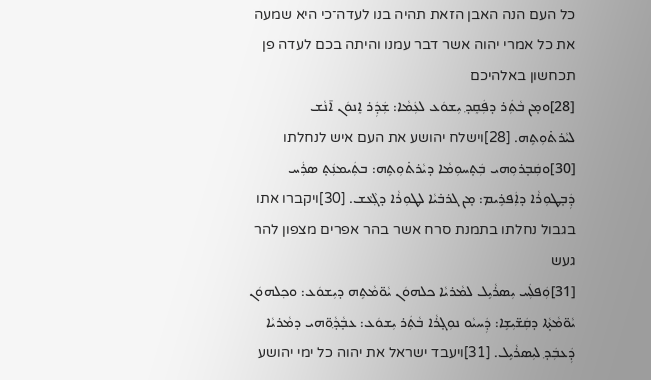כל העם הנה האבן הזאת תהיה בנו לעדה־כי היא שמעה את כל אמרי יהוה אשר דבר עמנו והיתה בכם לעדה פן תכחשון באלהיכם
[28]ܘܡ̣ܢ ܒܵܬܲܪ ܕܦܲܩܸܕ݂ ܝܼܫܘܿܥ ܠܥܲܡܵܐ: ܫܲܕܲܪ ܐܸܢܘܿܢ ܐ̄ܢܵܫ ܠܝܵܪܬ̇ܘܼܬܹܗ. [28]וישלח יהושע את העם איש לנחלתו
[30]ܘܩܲܒ̣ܪܘܼܗܝ ܒܲܬ̣ܚܘܼܡܵܐ ܕܝܵܪܬ̇ܘܼܬܹܗ: ܒܬܲܝܡܢܲܬ̣ ܣܪܲܚ ܕܲܒ̣ܛܘܼܪܵܐ ܕܐܲܦܪܹܝܡ: ܡ̣ܢ ܓܪܒ̇ܝܵܐ ܠܛܘܼܪܵܐ ܕܓ݂ܵܥܵܫ. [30]ויקברו אתו בגבול נחלתו בתמנת סרח אשר בהר אפרים מצפון להר געש
[31]ܘܲܦܠܲܚ ܝܼܣܪܵܝܹܠ ܠܡܵܪܝܵܐ ܟܠܗܘܿܢ ܝܵܘ̈ܡܵܬܹܗ ܕܝܼܫܘܿܥ: ܘܟ݂ܠܗܘܿܢ ܝܵܘ̈ܡܵܬ̣ܵܐ ܕܩܲܫ̈ܝܼܫܹܐ: ܕܲܚܝܵܘ ܢܘܼܓ̣ܪܵܐ ܒܵܬܲܪ ܝܼܫܘܿܥ: ܥܒ̣ܵܕ݂ܵܘ̈ܗܝ ܕܡܵܪܝܵܐ ܕܲܥܒܲܕ݂ ܠܝܼܣܪܵܝܹܠ. [31]ויעבד ישראל את יהוה כל ימי יהושע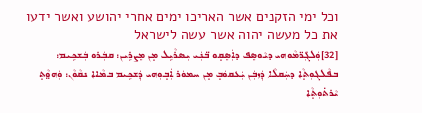וכל ימי הזקנים אשר האריכו ימים אחרי יהושע ואשר ידעו את כל מעשה יהוה אשר עשה לישראל
[32]ܘܲܠܓܲܪ̈ܡܵܘܗܝ ܕܝܵܘܣܸܦ ܕܐܲܣܸܩ̣ܘ ܒ̈ܢܲܝ ܝܼܣܪܵܝܹܠ ܡ̣ܢ ܡܸܨܪܹܝܢ: ܩܒܲܪܘ ܒܲܫܟܹܝܡ: ܒܦܵܠܓܘܼܬ̣ܵܐ ܕܚܲܩܠܵܐ ܕܲܙܒܲܢ ܝܲܥܩܘܿܒ̣ ܡ̣ܢ ܚܡܘܿܪ ܐܲܒ̣ܘܼܗܝ ܕܲܫܟܹܝܡ ܒܡܵܐܐ ܢܩܵܘܵܢ: ܘܲܗܘ̤ܵܬ̣ ܝܵܪܬ̇ܘܼܬ̣ܵܐ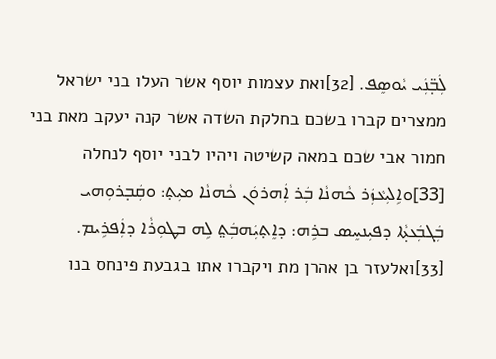ܠܲܒ̣̈ܢܲܝ ܝܵܘܣܸܦ. [32]ואת עצמות יוסף אשר העלו בני ישראל ממצרים קברו בשכם בחלקת השדה אשר קנה יעקב מאת בני חמור אבי שכם במאה קשיטה ויהיו לבני יוסף לנחלה
[33]ܘܐܹܠܝܼܥܵܙܲܪ ܟܵܗܢܵܐ ܒܲܪ ܐܲܗܪܘܿܢ ܟܵܗܢܵܐ ܡܝܼܬ̣: ܘܩܲܒ̣ܪܘܼܗܝ ܒܲܓܒܲܥܬ̣ܵܐ ܕܦܝܼܢܚܸܣ ܒܪܹܗ: ܕܐܸܬ̣ܝܲܗܒܲܬ̤ ܠܹܗ ܒܛܘܼܪܵܐ ܕܐܲܦܪܹܝܡ. [33]ואלעזר בן אהרן מת ויקברו אתו בגבעת פינחס בנו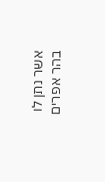אשר נתן לו בהר אפרים